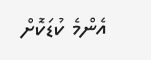އެންމެ ކުޑަކޮށް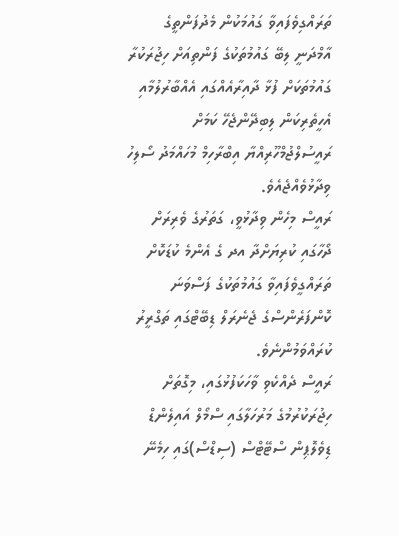ތަރައްގިވެފައިވާ ގައުމަކުން މެދުފަންތީގެ އާމްދަނީ ލިބޭ ގައުމުތަކުގެ ފަންތިއަށް ހިޖުރަކުރާ ގައުމުތަކަށް ފުޅާ ދާއިރާއެއްގައި އެއްބާރުލުމާއި އެހީތެރިކަން ލިބިދޭންޖެހޭ ކަމަށް ރައީސުލްޖުމްހޫރިއްޔާ އިބްރާހިމް މުހައްމަދު ސޯލިހު ވިދާޅުވެއްޖެއެވެ.
ރައީސް މިހެން ވިދާޅުވީ، ގަތަރުގެ ވެރިރަށް ދޯހާގައި ކުރިޔަށްދާ އދ ގެ އެންމެ ކުޑަކޮށް ތަރައްގީވެފައިވާ ގައުމުތަކުގެ ފަސްވަނަ ކޮންފަރެންސްގެ ޖެނެރަލް ޑިބޭޓްގައި ތަގްރީރު ކުރައްވަމުންނެވެ.
ރައީސް ދެއްކެވި ވާހަކަފުޅުގައި، މިގޮތަށް ހިޖުރަކުރުމުގެ މަރުހަލާގައި ސްމޯލް އައިލެންޑް ޑިވެލޮޕިން ސްޓޭޓްސް (ސިޑްސް)ގައި ހިމެނޭ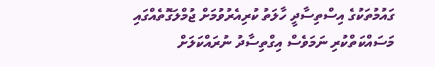ގައުމުތަކުގެ އިސްތިސާދީ ހާލަތު ކުރިއެރުވުމަށް ޖުމްލަގޮތެއްގައި މަސައްކަތްކުރި ނަމަވެސް އިގްތިސާދު ނުރައްކަލަށް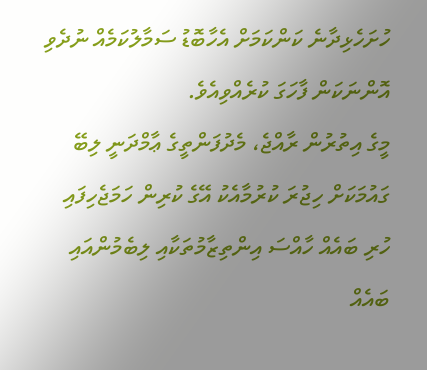ހުށަހެޅިދާނެ ކަންކަމަށް އެހާބޮޑު ސަމާލުކަމެއް ނުދެވި އޮންނަކަން ފާހަގަ ކުރެއްވިއެވެ.
މީގެ އިތުރުން ރާއްޖެ، މެދުފަންތީގެ ޢާމްދަނީ ލިބޭ ގައުމަކަށް ހިޖުރަ ކުރުމާއެކު އޭގެ ކުރިން ހަމަޖެހިފައި ހުރި ބައެއް ހާއްސަ އިންތިޒާމުތަކާއި ލިބެމުންއައި ބައެއް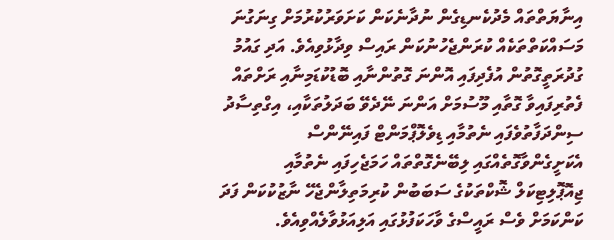އިނާޔަތްތައް މެދުކެނޑިގެން ނުދާނެކަން ކަށަވަރުކުރުމަށް ގިނަގުނަ މަސައްކަތްތަކެއް ކުރަންޖެހުނުކަން ރައިސް ވިދާޅުވިއެވެ. އަދި ގައުމު ގުދުރަތީގޮތުން އުފެދިފައި އޮންނަ ގޮތުންނާއި ބޮޑުކުޑަމިނާއި ރަށްތައް ފެތުރިފައިވާ ގޮތާއި މޫސުމަށް އަންނަ ނޭދެވޭ ބަދަލުތަކާއި، އިގްތިސާދު ސިންދަފާތުވެފައި ނެތުމާއި ޑިވެލޮޕްމަންޓް ފައިނޭންސް އެކަށީގެންވާގޮތެއްގައި ލިބޭނެގޮތްތައް ހަމަޖެހިފައި ނެތުމާއި ޖިއޮޕޮލިޓިކަލް ޝޮކްތަކުގެ ސަބަބުން ކުރިމަތިލާންޖެހޭ ނާޒުކުކަން ފަދަ ކަންކަމަށް ވެސް ރައީސްގެ ވާހަކަފުޅުގައި އަލިއަޅުވާލެއްވިއެވެ.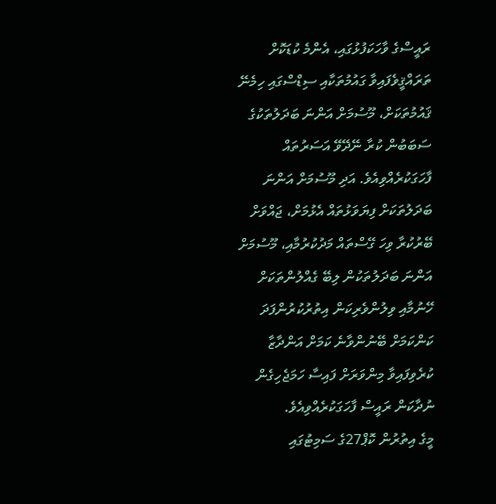ރައީސްގެ ވާހަކަފުޅުގައި، އެންމެ ކުޑަކޮށް ތަރައްޤީވެފައިވާ ގައުމުތަކާއި ސިޑްސްގައި ހިމެނޭ ޤައުމުތަކަށް، މޫސުމަށް އަންނަ ބަދަލުތަކުގެ ސަބަބުން ކުރާ ނޭދޭވޭ އަސަރުތައް ފާހަގަކުރެއްވިއެވެ. އަދި މޫސުމަށް އަންނަ ބަދަލުތަކަށް ފިޔަވަޅުތައް އެޅުމަށް، ޖައްވަށް ބޭރުކުރާ ވިހަ ގޭސްތައް މަދުކުރުމާއި، މޫސުމަށް އަންނަ ބަދަލުތަކުން ލިބޭ ގެއްލުންތަކަށް ހޭނުމާއި ވިލުންވެރިކަން އިތުރުކުރުންފަދަ ކަންކަމަށް ބޭނުންވާނެ ކަމަށް އަންދާޒާ ކުރެވިފައިވާ މިންވަރަށް ފައިސާ ހަމަޖެހިގެން ނުދާކަން ރައީސް ފާހަގަކުރެއްވިއެވެ.
މީގެ އިތުރުން ކޮޕް27ގެ ސަމިޓުގައި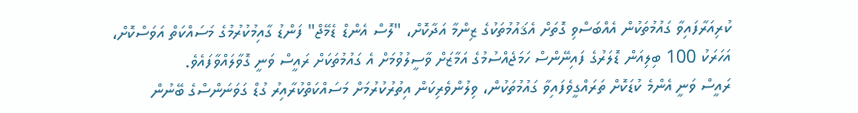ކުރިއަރާފައިވާ ގައުމުތަކުން އެއްބަސްވި ގޮތަށް އެޤައުމުތަކުގެ ޒިންމާ އަދާކޮށް، "ލޮސް އެންޑް ޑެމޭޖް" ފަންޑު ގާއިމުކުރުމުގެ މަސައްކަތް އަވަސްކޮށް، އަހަރަކު 100 ބިލިއަން ޑޮލަރުގެ ފައިނޭންސް ހަމަޖެއްސުމުގެ އަމާޒަށް ވާސީލުވުމަށް އެ ގައުމުތަކަށް ރައީސް ވަނީ ގޮވާލައްވާފައެވެ.
ރައީސް ވަނީ އެންމެ ކުޑަކޮށް ތަރައްގީވެފައިވާ ގައުމުތަކުން، ވިލުންވެރިކަން އިތުރުކުރުމަށް މަސައްކަތްކުރާއިރު ގުޑް ގަވަނަންސްގެ ބޭނުން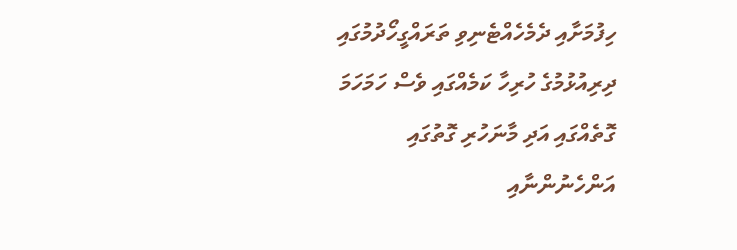ހިފުމަށާއި ދެމެހެއްޓެނިވި ތަރައްގީހޯދުމުގައި ދިރިއުޅުމުގެ ހުރިހާ ކަމެއްގައި ވެސް ހަމަހަމަ ގޮތެއްގައި އަދި މާނަހުރި ގޮތުގައި އަންހެނުންނާއި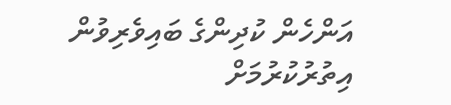އަންހެން ކުދިންގެ ބައިވެރިވުން އިތުރުކުރުމަށް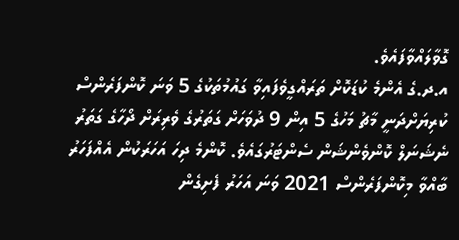ގޮވާލައްވާފައެވެ.
އ.ދ.ގެ އެންމެ ކުޑަކޮށް ތަރައްގީވެފައިވާ ގައުމުތަކުގެ 5 ވަނަ ކޮންފަރެންސް ކުރިޔަށްދަނީ މާޗު މަހުގެ 5 އިން 9 ދުވަހަށް ގަތަރުގެ ވެރިރަށް ދޯހާގެ ގަތަރު ނެޝަނަލް ކޮންވެންޝަން ސެންޓަރުގައެވެ. ކޮންމެ ދިހަ އަހަރަކުން އެއްފަހަރު ބާއްވާ މިކޮންފަރެންސް 2021 ވަނަ އަހަރު ފެށިގެން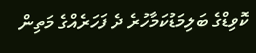ކޮވިޑްގެ ބަލިމަޑުކަމާހުރެ ދެ ފަހަރެއްގެ މަތިން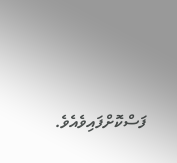ފަސްކޮށްފައިވެއެވެ.